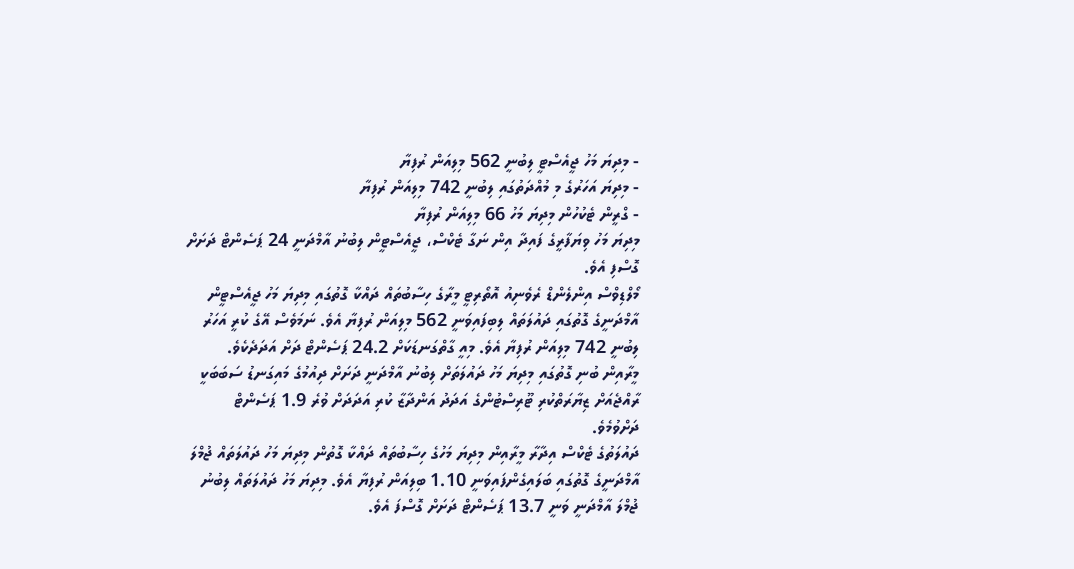- މިދިޔަ މަހު ޖީއެސްޓީ ލިބުނީ 562 މިލިއަން ރުފިޔާ
- މިދިޔަ އަހަރުގެ މި މުއްދަތުގައި ލިބުނީ 742 މިލިއަން ރުފިޔާ
- ގްރީން ޓެކުހުން މިދިޔަ މަހު 66 މިލިއަން ރުފިޔާ
މިދިޔަ މަހު ވިޔަފާރީގެ ފައިދާ އިން ނަގާ ޓެކްސް، ޖީއެސްޓީން ލިބުނު އާމްދަނީ 24 ޕަސެންޓް ދަށަށް ގޮސްފި އެވެ.
މޯލްޑިވްސް އިންލެންޑް ރެވެނިއު އޮތޯރިޓީ މީރާގެ ހިސާބުތައް ދައްކާ ގޮތުގައި މިދިޔަ މަހު ޖީއެސްޓީން އާމްދަނީގެ ގޮތުގައި ދައުލަތައް ލިބިފައިވަނީ 562 މިލިއަން ރުފިޔާ އެވެ. ނަމަވެސް އޭގެ ކުރީ އަހަރު ލިބުނީ 742 މިލިއަން ރުފިޔާ އެވެ. މިއީ ގާތްގަނޑަކަށް 24.2 ޕަސެންޓް ދަށް އަދަދެކެވެ.
މީރާއިން ބުނި ގޮތުގައި މިދިޔަ މަހު ދައުލަތަށް ލިބުނު އާމްދަނީ ދަށަށް ދިއުމުގެ މައިގަނޑު ސަބަބަކީ ރާއްޖެއަށް ޒިޔާރަތްކުރި ޓޫރިސްޓުންގެ އަދަދު އަންދާޒާ ކުރި އަދަދަށް ވުރެ 1.9 ޕަސެންޓް ދަށްވުމެވެ.
ދައުލަތުގެ ޓެކްސް އިދާރާ މީރާއިން މިދިޔަ މަހުގެ ހިސާބުތައް ދައްކާ ގޮތުން މިދިޔަ މަހު ދައުލަތައް ޖުމްލަ އާމްދަނީގެ ގޮތުގައި ބަލައިގެންފައިވަނީ 1.10 ބިލިއަން ރުފިޔާ އެވެ. މިދިޔަ މަހު ދައުލަތައް ލިބުނު ޖުމްލަ އާމްދަނީ ވަނީ 13.7 ޕަސެންޓް ދަށަށް ގޮސްފަ އެވެ.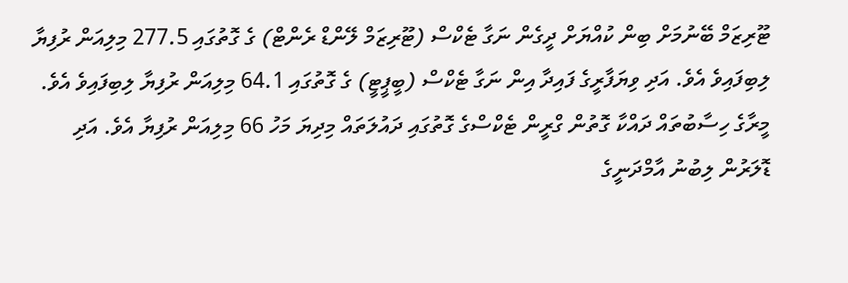ޓޫރިޒަމް ބޭނުމަށް ބިން ކުއްޔަށް ދީގެން ނަގާ ޓެކްސް (ޓޫރިޒަމް ލޭންޑް ރެންޓް) ގެ ގޮތުގައި 277.5 މިލިއަން ރުފިޔާ ލިބިފައިވެ އެވެ. އަދި ވިޔަފާރީގެ ފައިދާ އިން ނަގާ ޓެކްސް (ބީޕީޓީ) ގެ ގޮތުގައި 64.1 މިލިއަން ރުފިޔާ ލިބިފައިވެ އެވެ.
މީރާގެ ހިސާބުތައް ދައްކާ ގޮތުން ގްރީން ޓެކްސްގެ ގޮތުގައި ދައުލަތައް މިދިޔަ މަހު 66 މިލިއަން ރުފިޔާ އެވެ. އަދި ޑޮލަރުން ލިބުނު އާމްދަނީގެ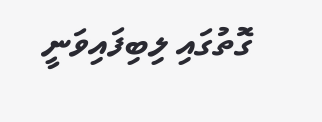ގޮތުގައި ލިބިފައިވަނީ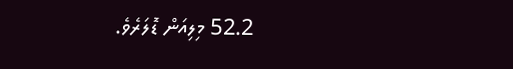52.2 މިލިއަން ޑޮލަރެވެ.